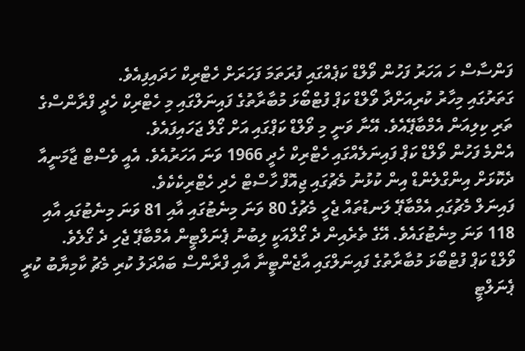ފަންސާސް ހަ އަހަރު ފަހުން ވޯލްޑް ކަޕެއްގައި ފުރަތަމަ ފަހަރަށް ހެޓްރިކް ހަދައިފިއެވެ.
ގަތަރުގައި މިހާރު ކުރިއަށްދާ ވޯލްޑް ކަޕް ފުޓްބޯޅަ މުބާރާތުގެ ފައިނަލްގައި މި ހެޓްރިކް ހެދީ ފްރާންސްގެ ތަރި ކިލިއަން އެމްބާޕޭއެވެ. އޭނާ ވަނީ މި ވޯލްޑް ކަޕްގައި އަށް ގޯލް ޖަހައިފައެވެ.
އެންމެ ފަހުން ވޯލްޑް ކަޕް ފައިނަލެއްގައި ހެޓްރިކް ހެދީ 1966 ވަނަ އަހަރުއެވެ. އެއީ ވެސްޓް ޖާމަނީއާ ދެކޮޅަށް އިންގްލެންޑް އިން ކުޅުނު މެޗުގައި ޖިއޮފް ހާސްޓް ހެދި ހެޓްރިކެކެވެ.
ފައިނަލް މެޗުގައި އެމްބާޕޭ ލަނޑުތައް ޖެހީ މެޗުގެ 80 ވަނަ މިނެޓުގައި އާއި 81 ވަނަ މިނެޓުގައި އާއި 118 ވަނަ މިނެޓުގައެވެ. އޭގެ ތެރެއިން ދެ ގޯލްއަކީ ލިބުނު ޕެނަލްޓީން އެމްބާޕޭ ޖެހި ދެ ގޯލެވެ.
ވޯލްޑް ކަޕް ފުޓްބޯޅަ މުބާރާތުގެ ފައިނަލްގައި އާޖެންޓީނާ އާއި ފްރާންސް ބައްދަލު ކުރި މެޗު ކާމިޔާބު ކުރީ ޕެނަލްޓީ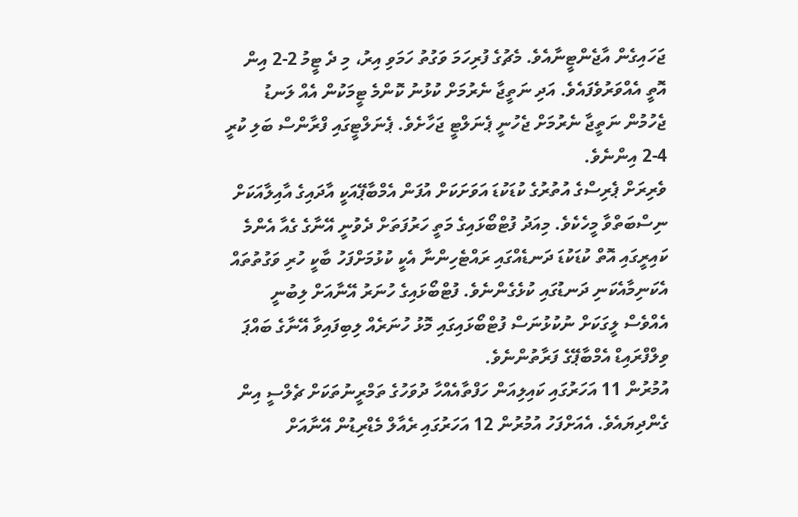ޖަހައިގެން އާޖެންޓީނާއެވެ. މެޗުގެ ފުރިހަމަ ވަގުތު ހަމަވި އިރު، މި ދެ ޓީމު 2-2 އިން އޮތީ އެއްވަރުވެފައެވެ. އަދި ނަތީޖާ ނެރުމަށް ކުޅުނު ކޮންމެ ޓީމަކުން އެއް ލަނޑު ޖެހުމުން ނަތީޖާ ނެރުމަށް ޖެހުނީ ޕެނަލްޓީ ޖަހާށެވެ. ޕެނަލްޓީގައި ފްރާންސް ބަލި ކުރީ 4-2 އިންނެވެ.
ވެރިރަށް ޕެރިސްގެ އުތުރުގެ ކުޑަކުޑަ އަވަށަކަށް އުފަން އެމްބާޕޭއަކީ އާދައިގެ އާއިލާއަކަށް ނިސްބަތްވާ މީހެކެވެ. މިއަދު ފުޓްބޯޅައިގެ މަތީ ހަރުފަތަށް ދެވުނީ އޭނާގެ ގެއާ އެންމެ ކައިރީގައި އޮތް ކުޑަކުޑަ ދަނޑެއްގައި ރައްޓެހިންނާ އެކީ ކުޅުމަށްފަހު ބާކީ ހުރި ވަގުތުތައް އެކަނިމާއެކަނި ދަނޑުގައި ކުޅެގެންނެވެ. ފުޓްބޯޅައިގެ ހުނަރު އޭނާއަށް ލިބުނީ އެއްވެސް ލީގަކަށް ނުކުޅުނަސް ފުޓްބޯޅައިގައި މޮޅު ހުނަރެއް ލިބިފައިވާ އޭނާގެ ބައްޕަ ވިލްފްރައިޑް އެމްބާޕޭގެ ފަރާތުންނެވެ.
އުމުރުން 11 އަހަރުގައި ކައިލިއަން ހަފްތާއެއްހާ ދުވަހުގެ ތަމްރީނުތަކަށް ޗެލްސީ އިން ގެންދިޔައެވެ. އެއަށްފަހު އުމުރުން 12 އަހަރުގައި ރެއާލް މެޑްރިޑުން އޭނާއަށް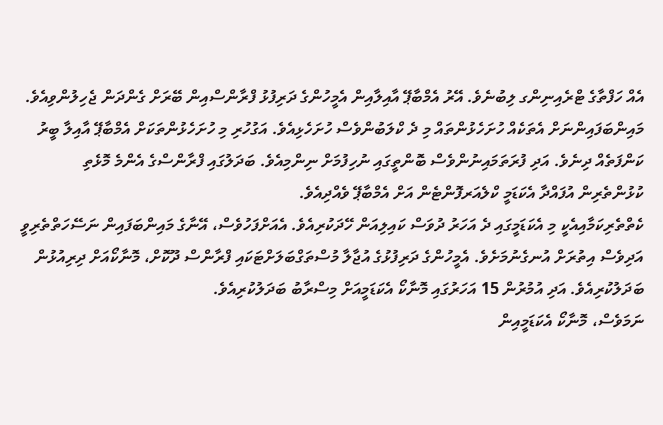އެއް ހަފްތާގެ ޓްރެއިނިންގ ލިބުނެވެ. އޭރު އެމްބާޕޭ އާއިލާއިން އެމީހުންގެ ދަރިފުޅު ފްރާންސްއިން ބޭރަށް ގެންދަން ޖެހިލުންވިއެވެ. މައިންބަފައިންނަށް އެތަކެއް ހުށަހެޅުންތައް މި ދެ ކްލަބުންވެސް ހުށަހެޅިއެވެ. އަގުހުރި މި ހުށަހެޅުންތަކަށް އެމްބާޕޭ އާއިލާ ބީރު ކަންފަތެއް ދިނެވެ. އަދި ފުރަތަމައިނުންވެސް ބޮންތީގައި ނުހިފުމަށް ނިންމިއެވެ. ބަދަލުގައި ފްރާންސްގެ އެންމެ މޮޅެތި ކުޅުންތެރިން އުފައްދާ އެކަޑަމީ ކްލެއަރފޮންޓެން އަށް އެމްބާޕޭ ވެއްދިއެވެ.
ކެތްތެރިކަމާއިއެކީ މި އެކަޑަމީގައި ދެ އަހަރު ދުވަސް ކައިލިއަން ހޭދަކުރިއެވެ. އެއަށްފަހުވެސް، އޭނާގެ މައިންބަފައިން ނަސޭހަތްތެރިވީ އަދިވެސް އިތުރަށް އުނގެނުމަށެވެ. އެމީހުންގެ ދަރިފުޅުގެ އުޖާލާ މުސްތަގްބަލަށްޓަކައި ފްރާންސް ދޫކޮށް، މޮނާކޯއަށް ދިރިއުޅުން ބަދަލުކުރިއެވެ. އަދި އުމުރުން 15 އަހަރުގައި މޮނާކޯ އެކަޑަމީއަށް މިސްރާބު ބަދަލުކުރިއެވެ.
ނަމަވެސް، މޮނާކޯ އެކަޑަމީއިން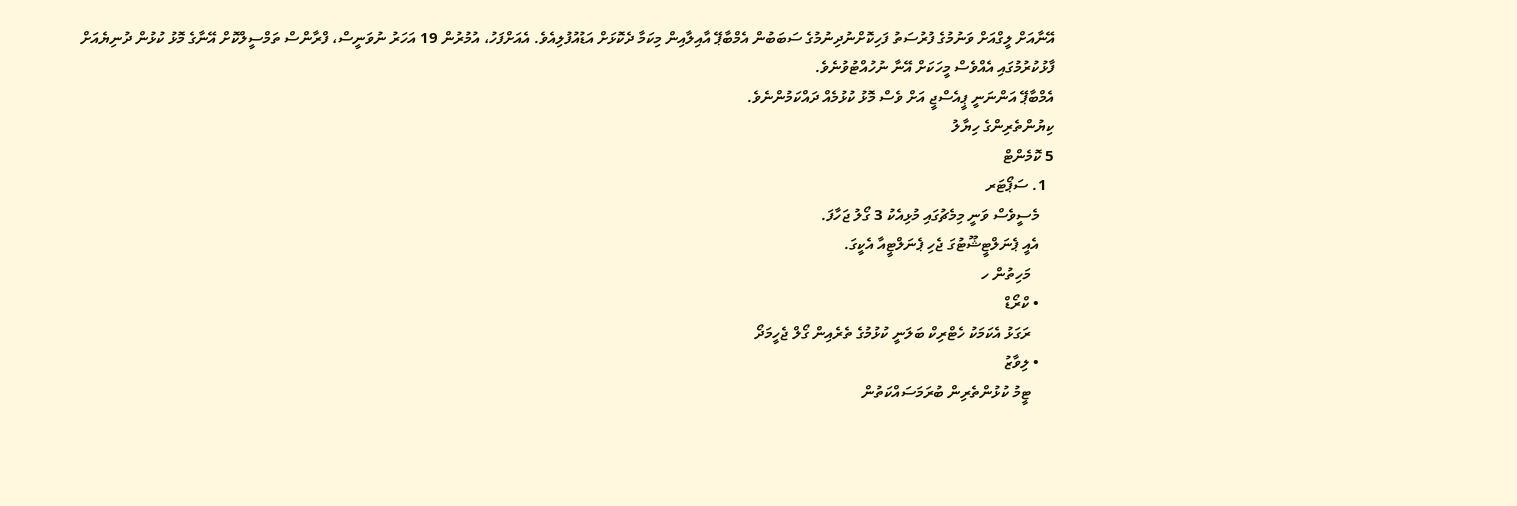އޭނާއަށް ލީގްއަށް ވަނުމުގެ ފުރުސަތު ފަހިކޮށްނުދިނުމުގެ ސަބަބުން އެމްބާޕޭ އާއިލާއިން މިކަމާ ދެކޮޅަށް އަޑުއުފުލިއެވެ. އެއަށްފަހު، އުމުރުން 19 އަހަރު ނުވަނީސް، ފްރާންސް ތަމްސީލްކޮށް އޭނާގެ މޮޅު ކުޅުން ދުނިޔެއަށް ފާޅުކުރުމުގައި އެއްވެސް މީހަކަށް އޭނާ ނުހުއްޓުވުނެވެ.
އެމްބާޕޭ އަންނަނީ ޕީއެސްޖީ އަށް ވެސް މޮޅު ކުޅުމެއް ދައްކަމުންނެވެ.
ކިޔުންތެރިންގެ ހިޔާލު
5 ކޮމެންޓް
  1. ސަޕޯޓަރ
    މެސީވެސް ވަނީ މިމެޗުގައި މުޅިއެކު 3 ގޯލު ޖަހާފަ.
    އެއީ ޕެނަލްޓީޝޫޓުގަ ޖެހި ޕެނަލްޓީއާ އެކީގަ.
      މަހިތުން ހ
    • ކްރޯޑް
      ރަގަޅު އެކަމަކު ހެޓްރިކް ބަލަނީ ކުޅުމުގެ ތެރެއިން ގޯލް ޖެހީމަދޯ
    • ލިވާޒު
      ޓީމު ކުޅުންތެރިން ބުރަމަސައްކަތުން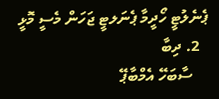ޕެނެލުޓީ ހޯދީމާ ޕެނަލޓީ ޖަހަން މެސީ މޮޅީ
  2. ދިބާ
    ސާބަހޭ އެމްބާޕޭ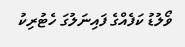ވޯލުޑު ކަފެއްގެ ފައިނަލުގަ ހެޓުރިކު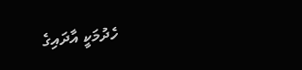ހެދުމަކީ އާދައިގެ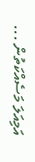އަމިއަލަ މަސެއްކަތުން ...